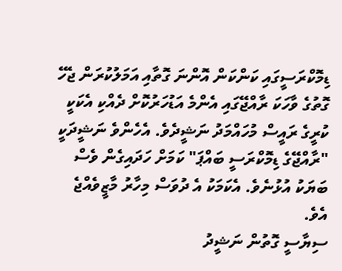ޑިމޮކްރަސީގައި ކަންކަން އޮންނަ ގޮތާއި އަމަލުކުރަން ޖެހޭ ގޮތުގެ ވާހަކަ ރާއްޖޭގައި އެންމެ އަޑުހަރުކޮށް ދެއްކި އެކަކީ ކުރީގެ ރައީސް މުހައްމަދު ނަޝީދެވެ. އެހެންވެ ނަޝީދަކީ "ރާއްޖޭގެ ޑިމޮކްރަސީ ބައްޕަ" ކަމަށް ހަދައިގެން ވެސް ބަޔަކު އުޅުނެވެ. އެކަމަކު އެ ދުވަސް މިހާރު މާޒީވެއްޖެ އެވެ.
ސިޔާސީ ގޮތުން ނަޝީދު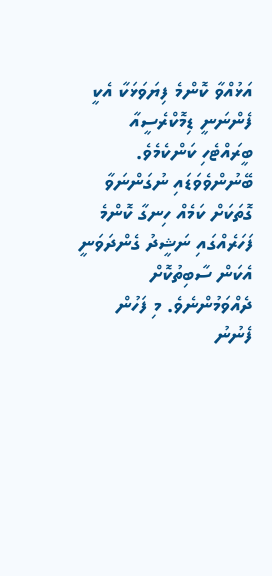އަޅުއްވާ ކޮންމެ ފިޔަވަޅަކާ އެކީ ފެންނަނީ ޑިމޮކްރެސީއާ ބީރައްޓެހި ކަންކެމެވެ. ބޭނުންވެވަޑައި ނުގަންނަވާ ގޮތަކަށް ކަމެއް ހިނގާ ކޮންމެ ފަހަރެއްގައި ނަޝީދު ގެންދަވަނީ އެކަން ސާބިތުކޮށް ދެއްވަމުންނެވެ. މި ފަހުން ފެނުނު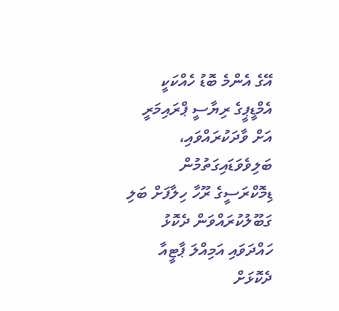އޭގެ އެންމެ ބޮޑު ހެއްކަކީ އެމްޑީޕީގެ ރިޔާސީ ޕްރައިމަރީ އަށް ވާދަކުރައްވައި، ބަލިވެވަޑައިގަތުމުން ޑިމޮކްރަސީގެ ރޫހާ ހިލާފަށް ބަލި ގަބޫލުކުރައްވަން ދެކޮޅު ހައްދަވައި އަމިއްލަ ޕާޓީއާ ދެކޮޅަށް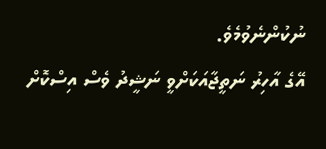ނުކުންނެވުމެވެ.
އޭގެ އާހިރު ނަތީޖާއަކަށްވީ ނަޝީދު ވެސް އިސްކޮށް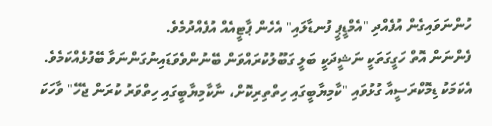ހުންނަވައިގެން އުފެއްދި "އެމްޑީޕީ ފުނޑާލައި" އެހެން ޕާޓީއެއް އުފެއްދުމެވެ.
ފެންނަން އޮތް ހަގީގަތަކީ ނަޝީދަކީ ބަލީ ގަބޫލުކުރައްވަން ބޭނުންވެވަޑައިނުގަންނަވާ ބޭފުޅެއްކަމެވެ. އެކަމަކު ޑިމޮކްރަސީއާ ގުޅުވައި "ކާމިޔާބީގައި ހިތްތިރިކޮށް، ނާކާމިޔާބީގައި ހިތްވަރު ކުރަން ޖެހޭ" ވާހަކަ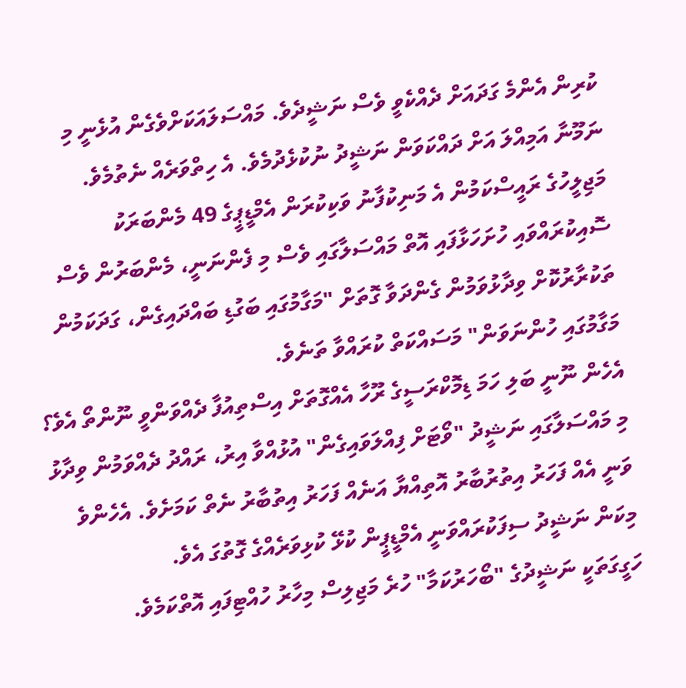ކުރިން އެންމެ ގަދައަށް ދެއްކެވީ ވެސް ނަޝީދެވެ. މައްސަލައަކަށްވެގެން އުޅެނީ މި ނަމޫނާ އަމިއްލަ އަށް ދައްކަވަން ނަޝީދު ނުކުޅެދުމެވެ. އެ ހިތްވަރެއް ނެތުމެވެ.
މަޖިލީހުގެ ރައީސްކަމުން އެ މަނިކުފާނު ވަކިކުރަން އެމްޑީޕީގެ 49 މެންބަރަކު ސޮއިކުރައްވައި ހުށަހަޅާފައި އޮތް މައްސަލާގައި ވެސް މި ފެންނަނީ، މެންބަރުން ވެސް ތަކުރާރުކޮށް ވިދާޅުވަމުން ގެންދަވާ ގޮތަށް "މަގާމުގައި ބަގުޑި ބައްދައިގެން، ގަދަކަމުން މަގާމުގައި ހުންނަވަން" މަސައްކަތް ކުރައްވާ ތަނެވެ.
އެހެން ނޫނީ ބަލި ހަމަ ޑިމޮކްރަސީގެ ރޫހާ އެއްގޮތަށް އިސްތިއުފާ ދެއްވަންވީ ނޫންތޯ އެވެ؟ މި މައްސަލާގައި ނަޝީދު "ވޯޓަށް ފިއްލަވައިގެން" އުޅުއްވާ އިރު، ރައްދު ދެއްވަމުން ވިދާޅު ވަނީ އެއް ފަހަރު އިތުރުބާރު އޮތިއްޔާ އަނެއް ފަހަރު އިތުބާރު ނެތް ކަމަށެވެ. އެހެންވެ މިކަން ނަޝީދު ސިފަކުރައްވަނީ އެމްޑީޕީން ކުޅޭ ކުޅިވަރެއްގެ ގޮތުގަ އެވެ.
ހަގީގަތަކީ ނަޝީދުގެ "ބޯހަރުކަމާ" ހުރެ މަޖިލިސް މިހާރު ހުއްޓިފައި އޮތްކަމެވެ.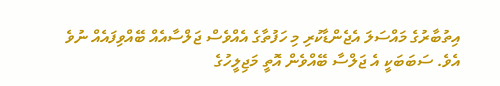އިތުބާރުގެ މައްސަލަ އެޖެންޑާކުރި މި ހަފުތާގެ އެއްވެސް ޖަލްސާއެއް ބޭއްވިފައެއް ނުވެ އެވެ. ސަބަބަކީ އެ ޖަލްސާ ބޭއްވެން އޮތީ މަޖިލީހުގެ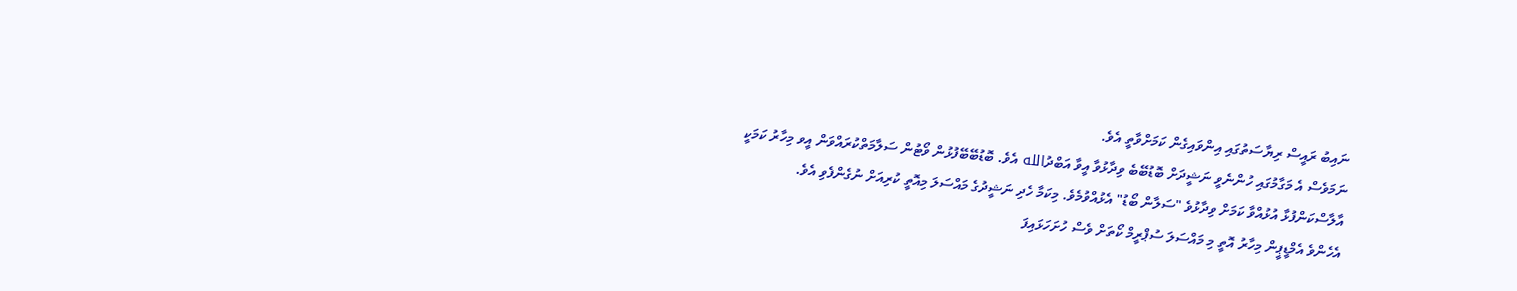ނައިބު ރައީސް ރިޔާސަތުގައި އިންވައިގެން ކަމަށްވާތީ އެވެ.
ނަމަވެސް އެ މަގާމުގައި ހުންނެވީ ނަޝީދަށް ބޮޑުބޭބެ ވިދާޅުވާ އީވާ އަބްދުالله އެވެ. ބޮޑުބޭބޭފުޅުން ވޯޓުން ސަލާމަތްކުރައްވަން އީވ މިހާރު ކަމަކީ އާލާސްކަންފުޅާ އުޅުއްވާ ކަމަށް ވިދާޅުވެ "ސަލާން ބޯޑު" އެޅުއްވުމެވެ. މިކަމާ ހެދި ނަޝީދުގެ މައްސަލަ މިއޮތީ ކުރިއަށް ނުގެންފެވި އެވެ.
އެހެންވެ އެމްޑީޕީން މިހާރު އޮތީ މި މައްސަލަ ސުޕްރީމް ކޯތަށް ވެސް ހުށަހަޅައިފަ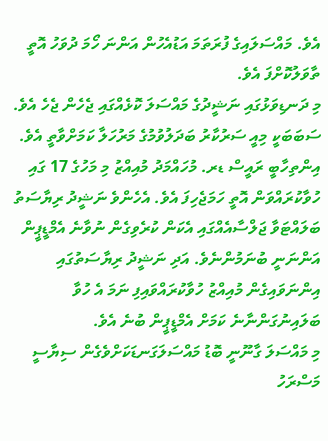އެވެ. މައްސަލައިގެ ފުރަތަމަ އަޑުއެހުން އަންނަ ހޯމަ ދުވަހު އޮތީ ތާވަލުކޮށްފަ އެވެ.
މި ދަނޑިވަޅުގައި ނަޝީދުގެ މައްސަލަ ކޮޅެއްގައި ޖެހެން ޖެހެ އެވެ. ސަބަބަކީ މިއީ ސަރުކާރު ބަދަލުވުމުގެ މަރުހަލާ ކަމަށްވާތީ އެވެ. އިންތިހާބީ ރައީސް ޑރ. މުހައްމަދު މުއިއްޒު މި މަހުގެ 17 ގައި ހުވާކުރައްވަން އޮތީ ހަމަޖެހިފަ އެވެ. އެހެންވެ ނަޝީދު ރިޔާސަތު ބަލައްޓަވާ ޖަލްސާއެއްގައި އެކަން ކުރެވިގެން ނުވާނެ އެމްޑީޕީން އަންނަނީ ބުނަމުންނެވެ. އަދި ނަޝީދު ރިޔާސަތުގައި އިންނަވައިގެން މުއިއްޒު ހުވާކުރައްވައިފި ނަމަ އެ ހުވާ ބަލައިނުގަންނާނެ ކަމަށް އެމްޑީޕީން ބުނެ އެވެ.
މި މައްސަލަ ގާނޫނީ ބޮޑު މައްސަލަގަނޑަކަށްވެގެން ސިޔާސީ މަސްރަހު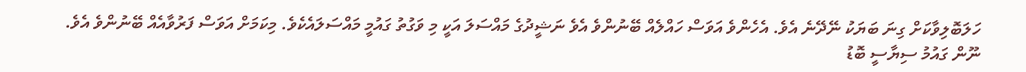ހަލަބޮލިވާކަށް ގިނަ ބަޔަކު ނޭދޭނެ އެވެ. އެހެންވެ އަވަސް ހައްލެއް ބޭނުންވެ އެވެ ނަޝީދުގެ މައްސަލަ އަކީ މި ވަގުތު ގައުމީ މައްސަލައެކެވެ. މިކަމަށް އަވަސް ފަރުވާއެއް ބޭނުންވެ އެވެ. ނޫން ގައުމު ސިޔާސީ ބޮޑު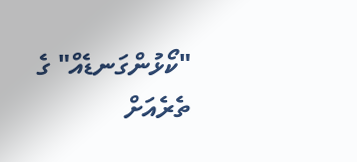"ކޯޅުންގަނޑެއް" ގެ ތެރެއަށް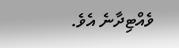ވެއްޓިދާނެ އެވެ.